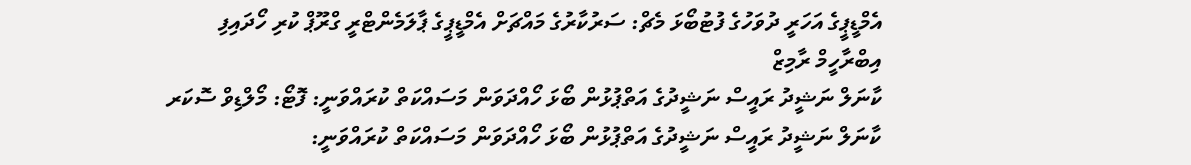އެމްޑީޕީގެ އަހަރީ ދުވަހުގެ ފުޓުބޯޅަ މެޗް: ސަރުކާރުގެ މައްޗަށް އެމްޑީޕީގެ ޕާލަމެންޓްރީ ގްރޫޕް ކުރި ހޯދައިފި
އިބްރާހީމް ރާމިޒް
ކާނަލް ނަޝީދު ރައީސް ނަޝީދުގެ އަތްޕުޅުން ބޯޅަ ހޯއްދަވަން މަސައްކަތް ކުރައްވަނީ: ފޮޓޯ: މޯލްޑިވް ސޮކަރ
ކާނަލް ނަޝީދު ރައީސް ނަޝީދުގެ އަތްޕުޅުން ބޯޅަ ހޯއްދަވަން މަސައްކަތް ކުރައްވަނީ: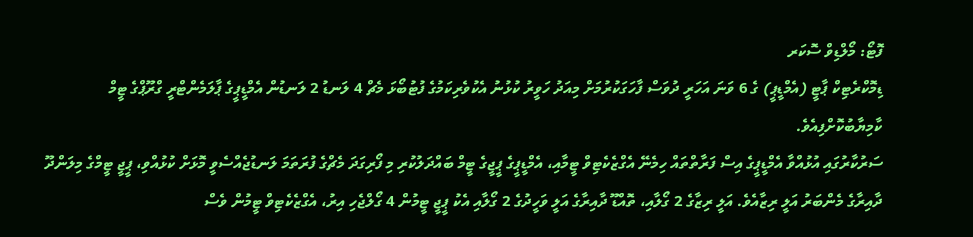ފޮޓޯ: މޯލްޑިވް ސޮކަރ
ޑިމޮކްރެޓިކް ޕާޓީ (އެމްޑީޕީ) ގެ 6 ވަނަ އަހަރީ ދުވަސް ފާހަގަކުރުމަށް މިއަދު ހަވީރު ކުޅުނު އެކުވެރިކަމުގެ ފުޓުބޯޅަ މެޗް 4 ލަނޑު 2 ލަނޑުން އެމްޑީޕީގެ ޕާލަމެންޓްރީ ގްރޫޕްގެ ޓީމް ކާމިޔާބުކޮށްފިއެވެ.
ސަރުކާރުގައި އުޅުއްވާ އެމްޑީޕީގެ އިސް ފަރާތްތައް ހިމެނޭ އެގްޒެކެޓިވް ޓީމާއި، އެމްޑީޕީގެ ޕީޖީގެ ޓީމް ބައްދަލުކުރި މި ފޯރިގަދަ މެޗްގެ ފުރަތަމަ ލަނޑުޖެއްސެވީ މޮޅަށް ކުޅުއްވި، ޕީޖީ ޓީމްގެ މިލަންދޫ ދާއިރާގެ މެންބަރު އަލީ ރިޒާއެވެ. އަލީ ރިޒާގެ 2 ގޯލާއި، ތޮއްޑޫ ދާއިރާގެ އަލީ ވަހީދުގެ 2 ގޯލާއި އެކު ޕީޖީ ޓީމުން 4 ގޯލްޖެހި އިރު، އެގްޒެކެޓިވް ޓީމުން ވެސް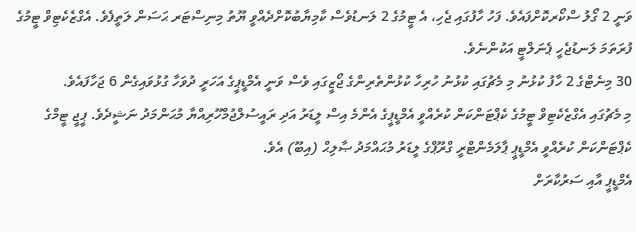ވަނީ 2 ގޯލު ސްކޯރކޮށްފައެވެ. ފަހު ހާފުގައި ޖެހި، އެ ޓީމުގެ 2 ލަނޑުވެސް ކާމިޔާބުކޮށްދެއްވީ ޔޫތު މިނިސްޓަރ ޙަސަން ލަތީފެވެ. އެގްޒެކެޓިވް ޓީމުގެ ފުރަތަމަ ލަނޑުޖެހީ ޕެނަލްޓީ އަކުންނެވެ.
30 މިނެޓްގެ 2 ހާފު ކުޅުނު މި މެޗުގައި ކުޅުނު ހުރިހާ ކުޅުންތެރިންގެ ޖޯޒީގައި ވެސް ވަނީ އެމްޑީޕީގެ އަހަރީ ދުވަހާ ގުޅުވައިގެން 6 ޖަހާފައެވެ.
މި މެޗުގައި އެގްޒެކެޓިވް ޓީމުގެ ކެޕްޓަންކަން ކުރެއްވީ އެމްޑީޕީގެ އެންމެ އިސް ލީޑަރު އަދި ރައީސުލްޖުމްހޫރިއްޔާ މުޙަންމަދު ނަޝީދެވެ. ޕީޖީ ޓީމްގެ ކެޕްޓަންކަން ކުރެއްވީ އެމްޑީޕީ ޕާލަމެންޓްރީ ގްރޫޕްގެ ލީޑަރު މުޙައްމަދު ޞާލިޙް (އިބޫ) އެވެ.
އެމްޑީޕީ އާއި ސަރުކާރަށް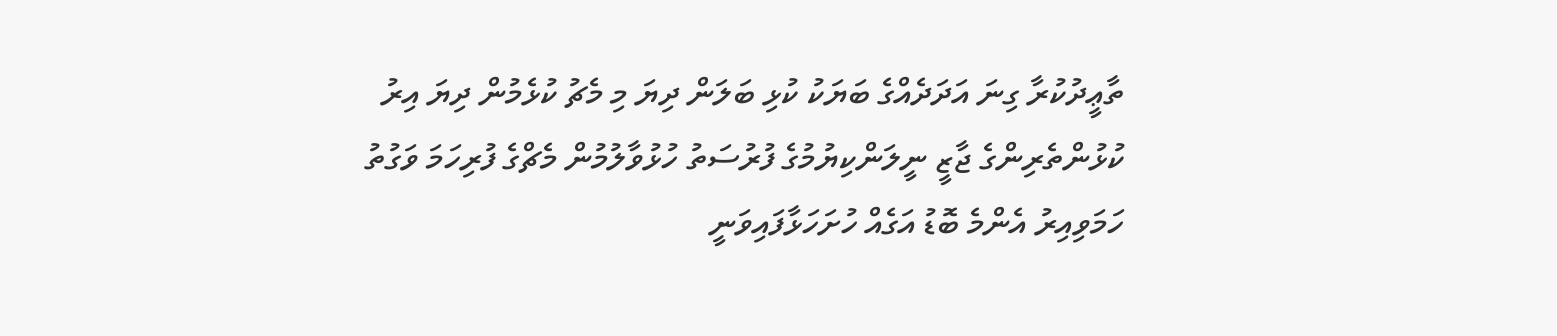ތާޢީދުކުރާ ގިނަ އަދަދެއްގެ ބަޔަކު ކުޅި ބަލަން ދިޔަ މި މެޗު ކުޅެމުން ދިޔަ އިރު ކުޅުންތެރިންގެ ޖާޒީ ނީލަންކިޔުމުގެ ފުރުސަތު ހުޅުވާލުމުން މެޗްގެ ފުރިހަމަ ވަގުތު ހަމަވިއިރު އެންމެ ބޮޑު އަގެއް ހުށަހަޅާފައިވަނީ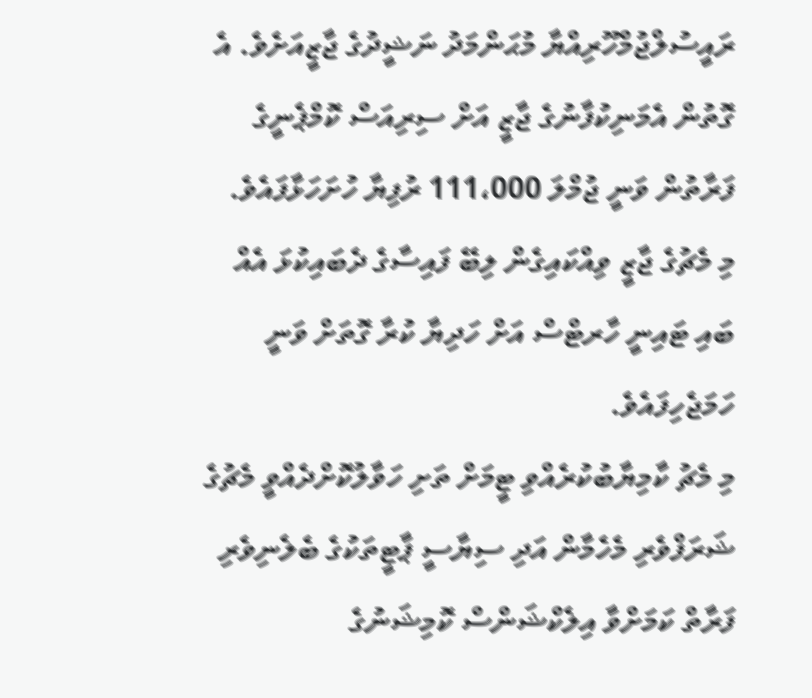ރައީސުލްޖުމްހޫރިއްޔާ މުޙަންމަދު ނަޝީދުގެ ޖާޒީއަށެވެ. އެ ގޮތުން އެމަނިކުފާނުގެ ޖާޒީ އަށް ސިރިއަސް ކޮމްޕެނީގެ ފަރާތުން ވަނީ ޖުމްލަ 111،000 ރުފިޔާ ހުށަހަޅާފައެވެ.
މި މެޗުގެ ޖާޒީ ވިއްކައިގެން ލިބޭ ފައިސާގެ ދެބައިކުޅަ އެއް ބައި ޓައިނީ ހާރޓްސް އަށް ހަދިޔާ ކުރާ ގޮތަށް ވަނީ ހަމަޖެހިފައެވެ.
މި މެޗު ކާމިޔާބުކުރެއްވި ޓީމަށް ތަށި ހަވާލުކޮށްދެއްވީ މެޗުގެ ޝަރަފްވެރި މެހެމާން އަދި ސިޔާސީ ޕާޓީތަކުގެ ބެލެނިވެރި ފަރާތް ކަމަށްވާ އިލެކްޝަންސް ކޮމިޝަނުގެ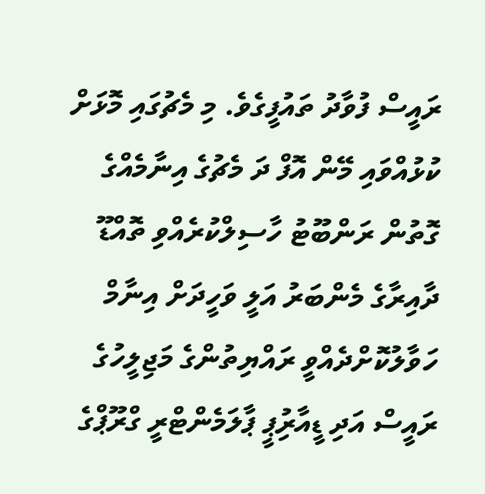ރައީސް ފުވާދު ތައުފީގެވެ. މި މެޗުގައި މޮޅަށް ކުޅުއްވައި މޭން އޮފް ދަ މެޗުގެ އިނާމެއްގެ ގޮތުން ރަންބޫޓު ހާސިލްކުރެއްވި ތޮއްޑޫ ދާއިރާގެ މެންބަރު އަލީ ވަހީދަށް އިނާމް ހަވާލުކޮށްދެއްވީ ރައްޔިތުންގެ މަޖިލީހުގެ ރައީސް އަދި ޑީއާރިުޕީ ޕާލަމެންޓްރީ ގްރޫޕްގެ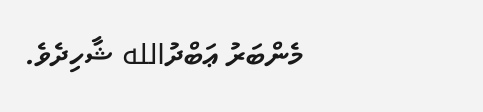މެންބަރު ޢަބްދުالله ޝާހިދެވެ.